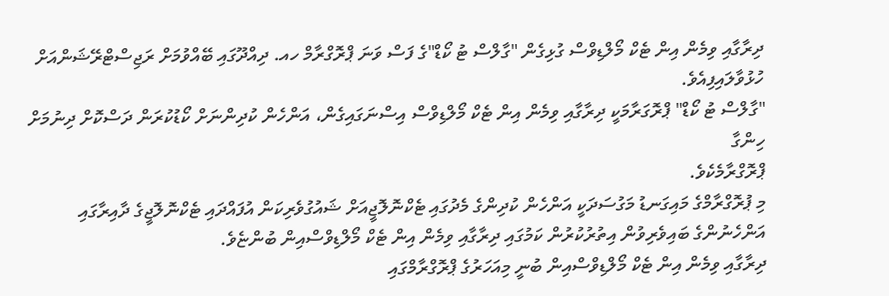ދިރާގާއި ވިމެން އިން ޓެކް މޯލްޑިވްސް ގުޅިގެން "ގާލްސް ޓު ކޯޑް"ގެ ފަސް ވަނަ ޕްރޮގްރާމް ހއ. ދިއްދޫގައި ބޭއްވުމަށް ރަޖިސްޓްރޭޝަންއަށް
ހުޅުވާލައިފިއެވެ.
"ގާލްސް ޓު ކޯޑް" ޕްރޮގަރާމަކީ ދިރާގާއި ވިމެން އިން ޓެކް މޯލްޑިވްސް އިސްނަގައިގެން، އަންހެން ކުދިންނަށް ކޯޑުކުރަން ދަސްކޮށް ދިނުމަށް ހިންގާ
ޕްރޮގްރާމެކެވެ.
މި ޕުރޮގްރާމްގެ މައިގަނޑު މަގުސަދަކީ އަންހެން ކުދިންގެ މެދުގައި ޓެކްނޮލޮޖީއަށް ޝައުގުވެރިކަން އުފައްދައި ޓެކްނޮލޮޖީގެ ދާއިރާގައި އަންހެނުންގެ ބައިވެރިވުން އިތުރުކުރުން ކަމުގައި ދިރާގާއި ވިމެން އިން ޓެކް މޯލްޑިވްސްއިން ބުންޏެވެ.
ދިރާގާއި ވިމެން އިން ޓެކް މޯލްޑިވްސްއިން ބުނީ މިއަހަރުގެ ޕްރޮގްރާމްގައި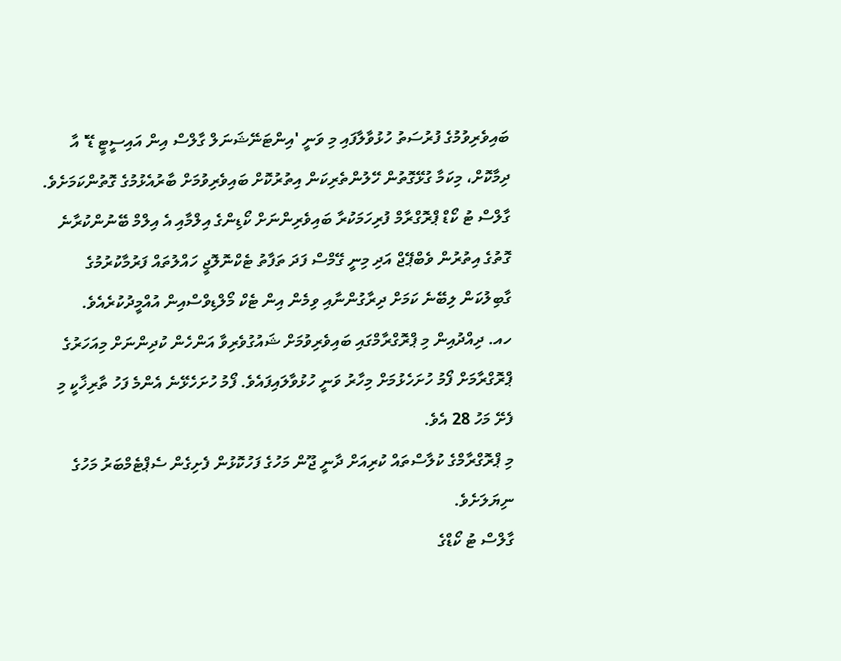ބައިވެރިވުމުގެ ފުރުސަތު ހުޅުވާލާފައި މި ވަނީ 'އިންޓަނޭޝަނަލް ގާލްސް އިން އައިސީޓީ ޑޭ' އާ ދިމާކޮށް، މިކަމާ ގުޅޭގޮތުން ހޭލުންތެރިކަން އިތުރުކޮށް ބައިވެރިވުމަށް ބާރުއެޅުމުގެ ގޮތުންކަމަށެވެ.
ގާލްސް ޓު ކޯޑް ޕްރޮގްރާމް ފުރިހަމަކުރާ ބައިވެރިންނަށް ކޯޑިންގެ އިލްމާއި އެ އިލްމް ބޭނުންކުރާނެ ގޮތުގެ އިތުރުން ވެބްޕޭޖް އަދި މިނީ ގޭމްސް ފަދަ ތަފާތު ޓެކްނޮލޮޖީ ހައްލުތައް ފަރުމާކުރުމުގެ ގާބިލުކަން ލިބޭނެ ކަމަށް ދިރާގުންނާއި ވިމެން އިން ޓެކް މޯލްޑިވްސްއިން އުއްމީދުކުރެއެވެ.
ހއ. ދިއްދުއިން މި ޕްރޮގްރާމްގައި ބައިވެރިވުމަށް ޝައުގުވެރިވާ އަންހެން ކުދިންނަށް މިއަހަރުގެ ޕްރޮގްރާމަށް ފޯމު ހުށަހެޅުމަށް މިހާރު ވަނީ ހުޅުވާލައިފައެވެ. ފޯމު ހުށަހެޅޭނެ އެންމެ ފަހު ތާރިޚާކީ މި ފެށޭ މަހު 28 އެވެ.
މި ޕްރޮގްރާމްގެ ކުލާސްތައް ކުރިއަށް ދާނީ ޖޫން މަހުގެ ފަހުކޮޅުން ފެށިގެން ސެޕްޓެމްބަރު މަހުގެ ނިޔަލަށެވެ.
ގާލްސް ޓު ކޯޑްގެ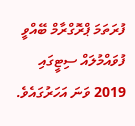ފުރަތަމަ ޕްރޮގްރާމް ބޭއްވީ ފުވައްމުލައް ސިޓީގައި 2019 ވަނަ އަހަރުގައެވެ.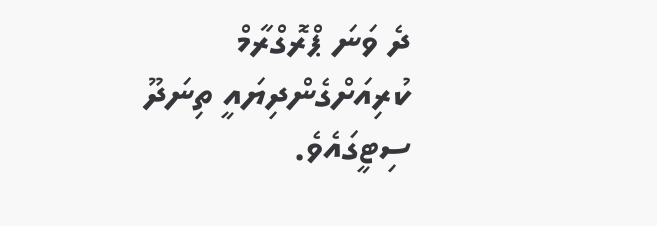ދެ ވަނަ ޕްރޮގްރާމް ކުރިއަށްގެންދިޔައީ ތިނަދޫ ސިޓީގައެވެ.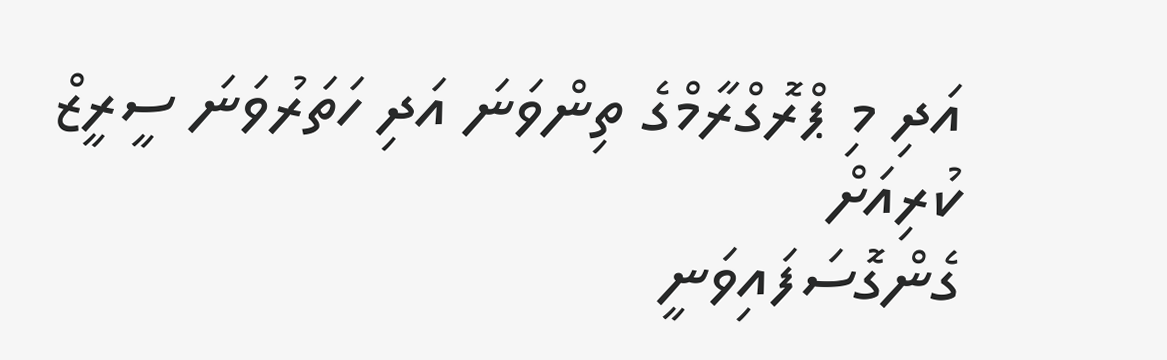އަދި މި ޕްރޮގްރާމްގެ ތިންވަނަ އަދި ހަތަރުވަނަ ސީރީޒް ކުރިއަށް
ގެންގޮސަފައިވަނީ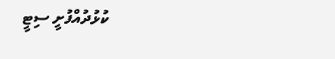ކުޅުދުއްފުށީ ސިޓީ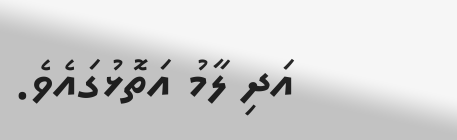އަދި ލާމު އަތޮޅުގައެވެ.